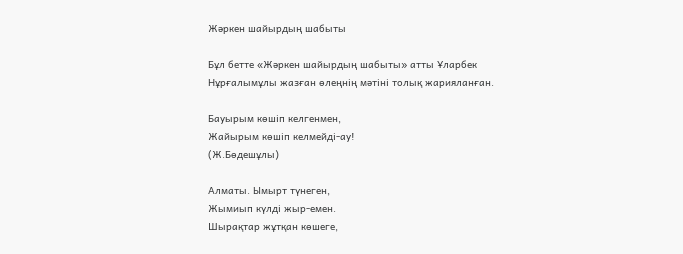Жәркен шайырдың шабыты

Бұл бетте «Жәркен шайырдың шабыты» атты Ұларбек Нұрғалымұлы жазған өлеңнің мәтіні толық жарияланған.

Бауырым көшіп келгенмен,
Жайырым көшіп келмейді-ау!
(Ж.Бөдешұлы)

Алматы. Ымырт түнеген,
Жымиып күлді жыр-емен.
Шырақтар жұтқан көшеге,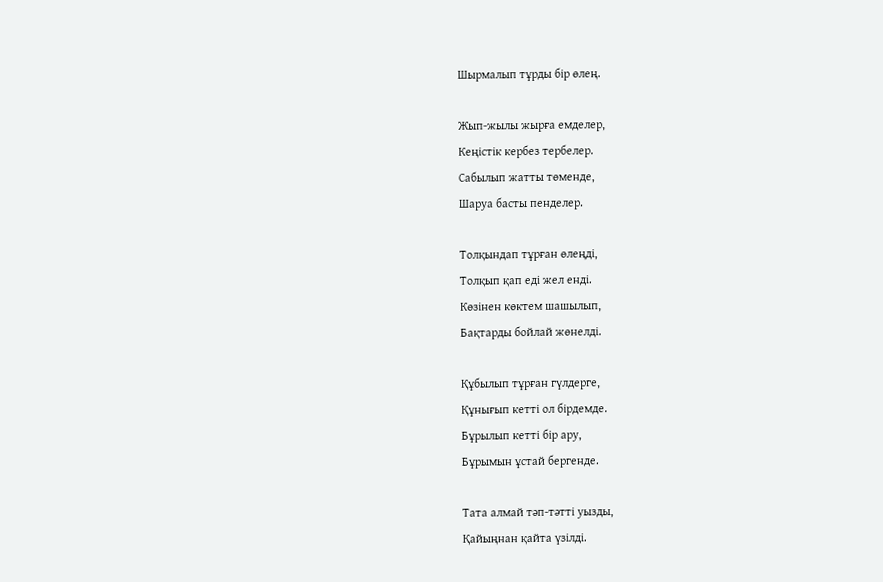Шырмалып тұрды бір өлең.

Жып-жылы жырға емделер,
Кеңістік кербез тербелер.
Сабылып жатты төменде,
Шаруа басты пенделер.

Толқындап тұрған өлеңді,
Толқып қап еді жел енді.
Көзінен көктем шашылып,
Бақтарды бойлай жөнелді.

Құбылып тұрған гүлдерге,
Құнығып кетті ол бірдемде.
Бұрылып кетті бір ару,
Бұрымын ұстай бергенде.

Тата алмай тәп-тәтті уызды,
Қайыңнан қайта үзілді.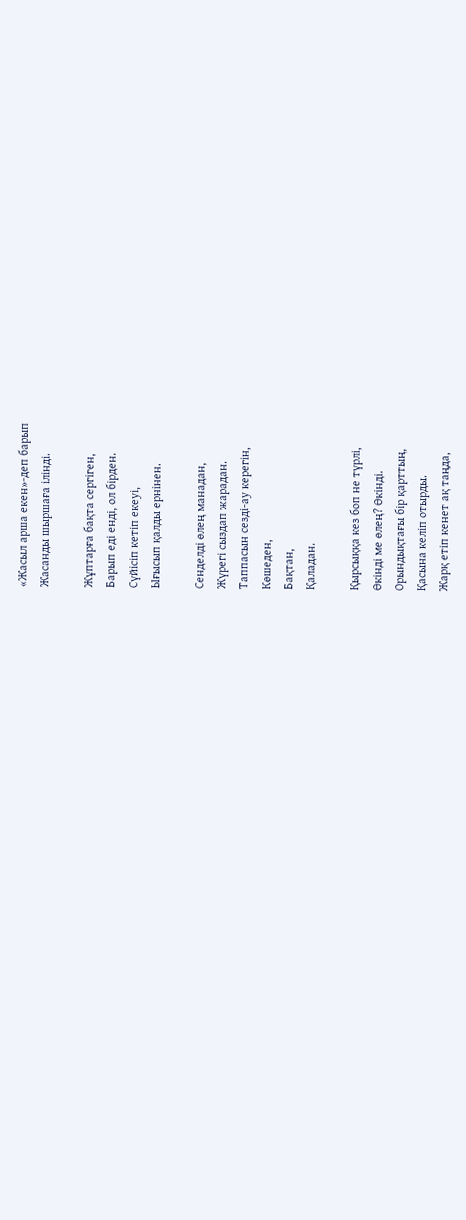«Жасыл арша екен»-деп барып
Жасанды шыршаға ілінді.

Жұптарға бақта сергіген,
Барып еді енді, ол бірден.
Сүйісіп кетіп екеуі,
Ығысып қалды ернінен.

Сенделді өлең манадан,
Жүрегі сыздап жарадан.
Таппасын сезді-ау керегін,
Көшеден,
Бақтан,
Қаладан.

Қырсыққа кез боп не түрлі,
Өкінді ме өлең? Өкінді.
Орындықтағы бір қарттың,
Қасына келіп отырды.
Жарқ етіп кенет ақ таңда,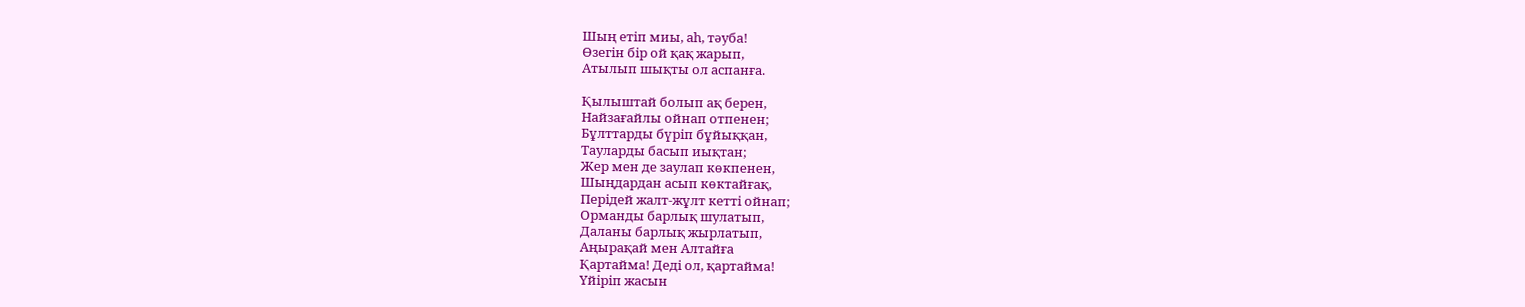Шың етіп миы, аһ, тәуба!
Өзегін бір ой қақ жарып,
Атылып шықты ол аспанға.

Қылыштай болып ақ берен,
Найзағайлы ойнап отпенен;
Бұлттарды бүріп бұйыққан,
Тауларды басып иықтан;
Жер мен де заулап көкпенен,
Шыңдардан асып көктайғақ,
Перідей жалт-жұлт кетті ойнап;
Орманды барлық шулатып,
Даланы барлық жырлатып,
Аңырақай мен Алтайға
Қартайма! Деді ол, қартайма!
Үйіріп жасын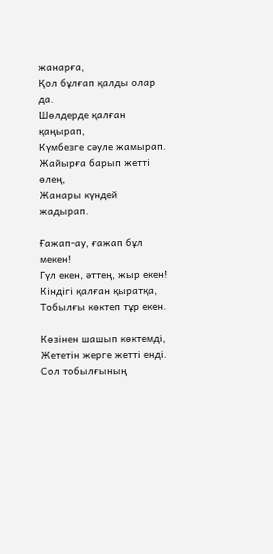жанарға,
Қол бұлғап қалды олар да.
Шөлдерде қалған қаңырап,
Күмбезге сәуле жамырап.
Жайырға барып жетті өлең,
Жанары күндей жадырап.

Ғажап-ау, ғажап бұл мекен!
Гүл екен, әттең, жыр екен!
Кіндігі қалған қыратқа,
Тобылғы көктеп тұр екен.

Көзінен шашып көктемді,
Жететін жерге жетті енді.
Сол тобылғының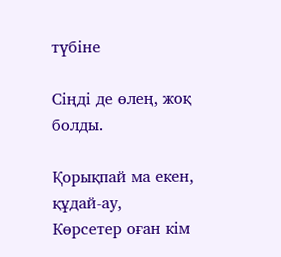түбіне

Сіңді де өлең, жоқ болды.

Қорықпай ма екен, құдай-ау,
Көрсетер оған кім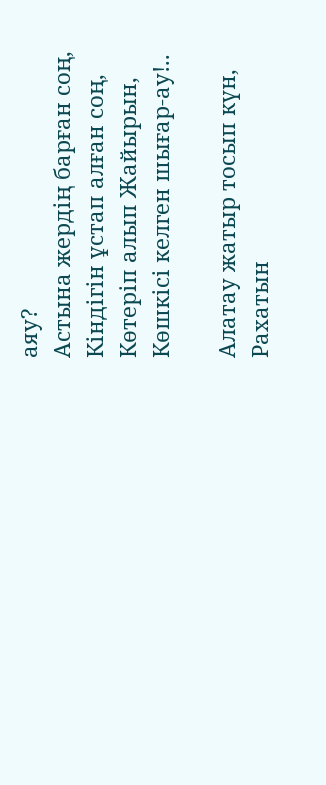аяу?
Астына жердің барған соң,
Кіндігін ұстап алған соң,
Көтеріп алып Жайырын,
Көшкісі келген шығар-ау!..

Алатау жатыр тосып күн,
Рахатын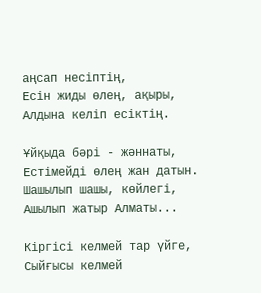аңсап несіптің,
Есін жиды өлең, ақыры,
Алдына келіп есіктің.

Ұйқыда бәрі - жәннаты,
Естімейді өлең жан датын.
Шашылып шашы, көйлегі,
Ашылып жатыр Алматы...

Кіргісі келмей тар үйге,
Сыйғысы келмей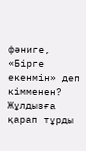фәниге,
«Бірге екенмін» деп кімменен?
Жұлдызға қарап тұрды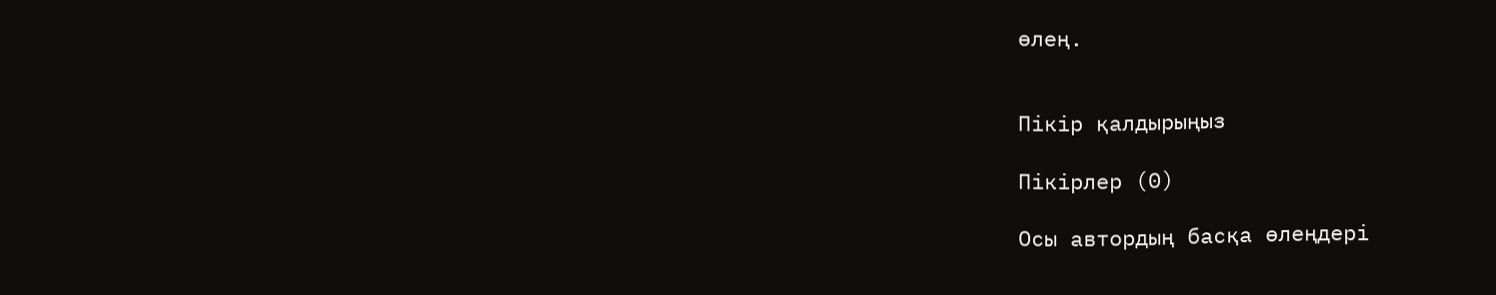өлең.


Пікір қалдырыңыз

Пікірлер (0)

Осы автордың басқа өлеңдері